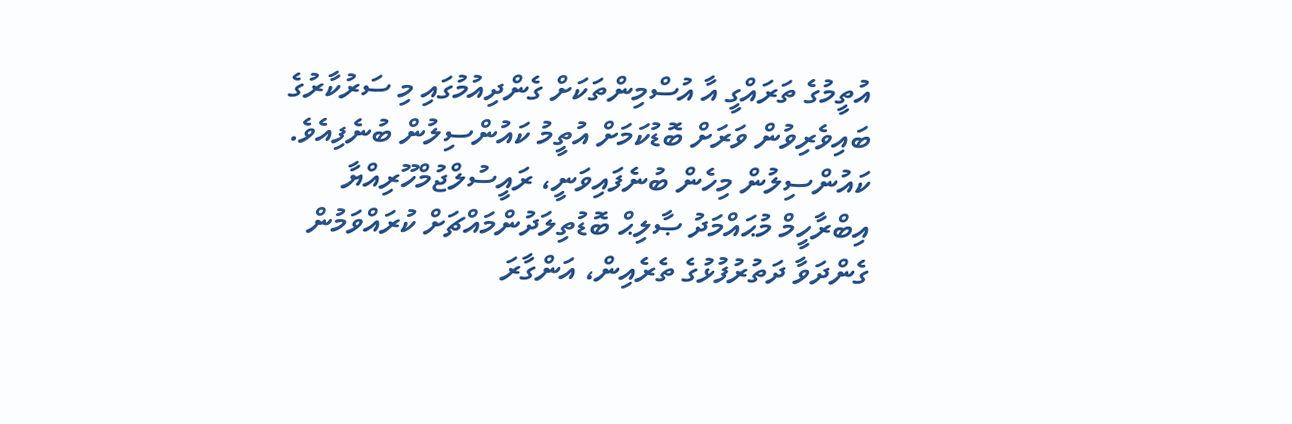އުތީމުގެ ތަރައްގީ އާ އުސްމިންތަކަށް ގެންދިއުމުގައި މި ސަރުކާރުގެ ބައިވެރިވުން ވަރަށް ބޮޑުކަމަށް އުތީމު ކައުންސިލުން ބުނެފިއެވެ.
ކައުންސިލުން މިހެން ބުނެފައިވަނީ، ރައީސުލްޖުމްހޫރިއްޔާ އިބްރާހީމް މުޙައްމަދު ޞާލިޙް ބޮޑުތިލަދުންމައްޗަށް ކުރައްވަމުން ގެންދަވާ ދަތުރުފުޅުގެ ތެރެއިން، އަންގާރަ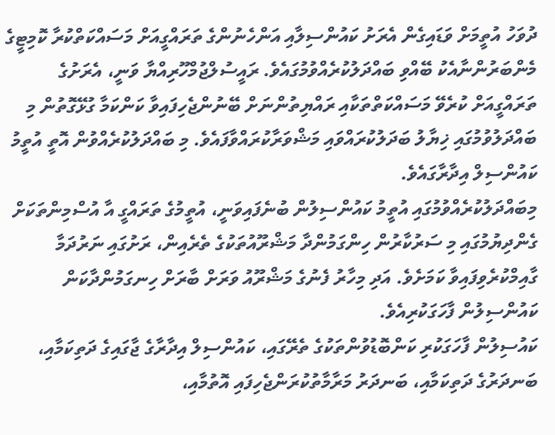ދުވަހު އުތީމަށް ވަޑައިގެން އެރަށު ކައުންސިލާއި އަންހެނުންގެ ތަރައްގީއަށް މަސައްކަތްކުރާ ކޮމިޓީގެ މެންބަރުންނާއެކު ބޭއްވި ބައްދަލުކުރެއްވުމުގައެވެ. ރައީސުލްޖުމްހޫރިއްޔާ ވަނީ، އެރަށުގެ ތަރައްގީއަށް ކުރެވޭ މަސައްކަތްތަކާއި ރައްޔިތުންނަށް ބޭނުންޖެހިފައިވާ ކަންކަމާ ގުޅޭގޮތުން މި ބައްދަލުވުމުގައި ޚިޔާލު ބަދަލުކުރައްވައި މަޝްވަރާކުރައްވާފައެވެ. މި ބައްދަލުކުރެއްވުން އޮތީ އުތީމު ކައުންސިލް އިދާރާގައެވެ.
މިބައްދަލުކުރެއްވުމުގައި އުތީމު ކައުންސިލުން ބުނެފައިވަނީ، އުތީމުގެ ތަރައްގީ އާ އުސްމިންތަކަށް ގެންދިޔުމުގައި މި ސަރުކާރުން ހިންގަމުންދާ މަޝްރޫއުތަކުގެ ތެރެއިން، ރަށުގައި ނަރުދަމާ ގާއިމްކުރެވިފައިވާ ކަމަށެވެ. އަދި މިހާރު ފެނުގެ މަޝްރޫއު ވަރަށް ބާރަށް ހިނގަމުންދާކަން ކައުންސިލުން ފާހަގަކުރިއެވެ.
ކައުސިލުން ފާހަގަކުރި ކަންބޮޑުވުންތަކުގެ ތެރޭގައި، ކައުންސިލް އިދާރާގެ ޖާގައިގެ ދަތިކަމާއި، ބަނދަރުގެ ދަތިކަމާއި، ބަނދަރު މަރާމާތުކުރަންޖެހިފައި އޮތުމާއި،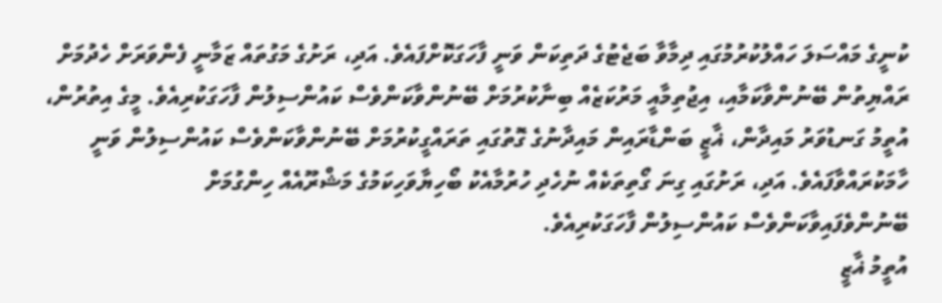ކުނީގެ މައްސަލަ ހައްލުކުރުމުގައި ދިމާވާ ބަޖެޓުގެ ދަތިކަން ވަނީ ފާހަގަކޮށްފައެވެ. އަދި، ރަށުގެ މަގުތައް ޒަމާނީ ފެންވަރަށް ހެދުމަށް ރައްޔިތުން ބޭނުންވާކަމާއި، އިޖުތިމާއީ މަރުކަޒެއް ބިނާކުރުމަށް ބޭނުންވާކަންވެސް ކައުންސިލުން ފާހަގަކުރިއެވެ. މީގެ އިތުރުން، އުތީމު ގަނޑުވަރު މައިދާން، ޣާޒީ ބަންޑާރައިން މައިދާނުގެ ގޮތުގައި ތަރައްގީކުރުމަށް ބޭނުންވާކަންވެސް ކައުންސިލުން ވަނީ ހާމަކުރައްވާފައެވެ. އަދި، ރަށުގައި ގިނަ ގޯތިތަކެއް ނުހެދި ހުރުމާއެކު ބޯހިޔާވަހިކަމުގެ މަޝްރޫއެއް ހިންގުމަށް ބޭނުންވެފައިވާކަންވެސް ކައުންސިލުން ފާހަގަކުރިއެވެ.
އުތީމު ޣާޒީ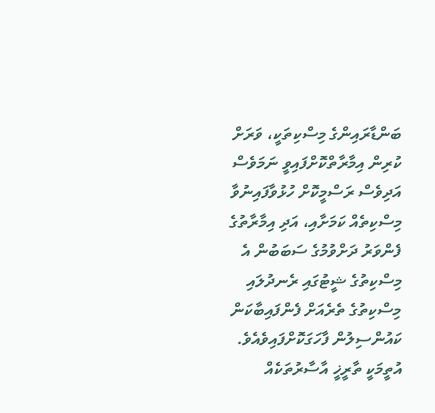ބަންޑާރައިންގެ މިސްކިތަކީ، ވަރަށް ކުރިން އިމާރާތްކޮށްފައިވީ ނަމަވެސް އަދިވެސް ރަސްމީކޮށް ހުޅުވާފައިނުވާ މިސްކިތެއް ކަމަށާއި، އަދި އިމާރާތުގެ ފެންވަރު ދަށްވުމުގެ ސަބަބުން އެ މިސްކިތުގެ ޝީޓުގައި ރެނދުލައި މިސްކިތުގެ ތެރެއަށް ފެންފައިބާކަން ކައުންސިލުން ފާހަގަކޮށްފައިވެއެވެ.
އުތީމަކީ ތާރީޚީ އާސާރުތަކެއް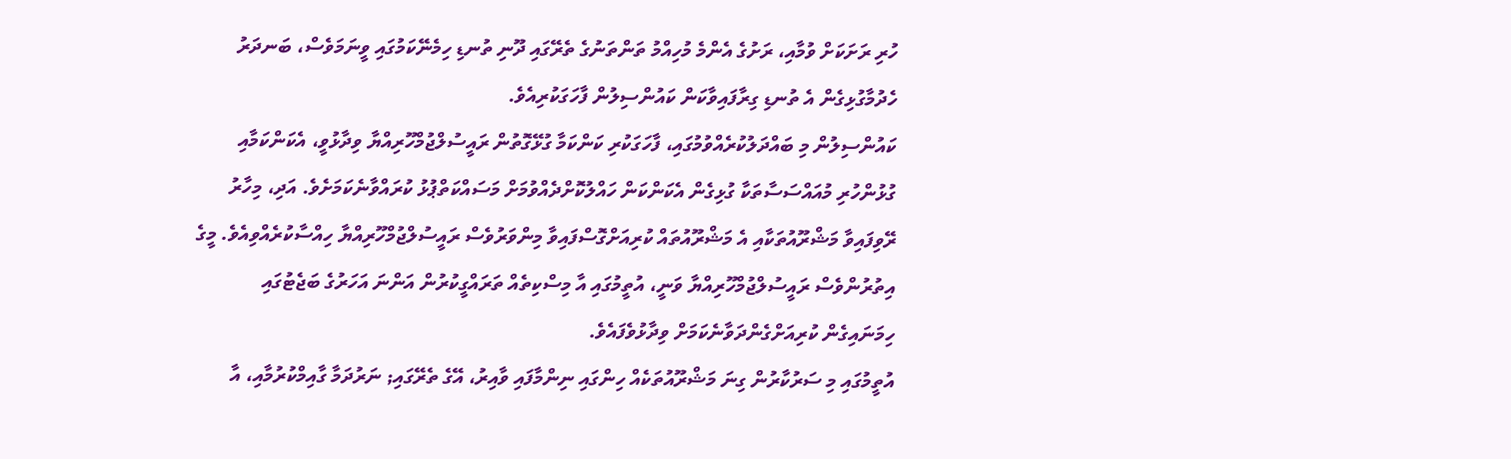ހުރި ރަށަކަށް ވުމާއި، ރަށުގެ އެންމެ މުހިއްމު ތަންތަނުގެ ތެރޭގައި ދޫނި ތުނޑި ހިމެނޭކަމުގައި ވީނަމަވެސް، ބަނދަރު ހެދުމާގުޅިގެން އެ ތުނޑި ގިރާފައިވާކަން ކައުންސިލުން ފާހަގަކުރިއެވެ.
ކައުންސިލުން މި ބައްދަލުކުރެއްވުމުގައި، ފާހަގަކުރި ކަންކަމާ ގުޅޭގޮތުން ރައީސުލްޖުމްހޫރިއްޔާ ވިދާޅުވީ، އެކަންކަމާއި ގުޅުންހުރި މުއައްސަސާތަކާ ގުޅިގެން އެކަންކަން ހައްލުކޮށްދެއްވުމަށް މަސައްކަތްޕުޅު ކުރައްވާނެކަމަށެވެ. އަދި، މިހާރު ރޭވިފައިވާ މަޝްރޫއުތަކާއި އެ މަޝްރޫއުތައް ކުރިއަށްގޮސްފައިވާ މިންވަރުވެސް ރައީސުލްޖުމްހޫރިއްޔާ ހިއްސާކުރެއްވިއެވެ. މީގެ އިތުރުންވެސް ރައީސުލްޖުމްހޫރިއްޔާ ވަނީ، އުތީމުގައި އާ މިސްކިތެއް ތަރައްގީކުރުން އަންނަ އަހަރުގެ ބަޖެޓުގައި ހިމަނައިގެން ކުރިއަށްގެންދަވާނެކަމަށް ވިދާޅުވެފައެވެ.
އުތީމުގައި މި ސަރުކާރުން ގިނަ މަޝްރޫއުތަކެއް ހިންގައި ނިންމާފައި ވާއިރު، އޭގެ ތެރޭގައި; ނަރުދަމާ ގާއިމްކުރުމާއި، އާ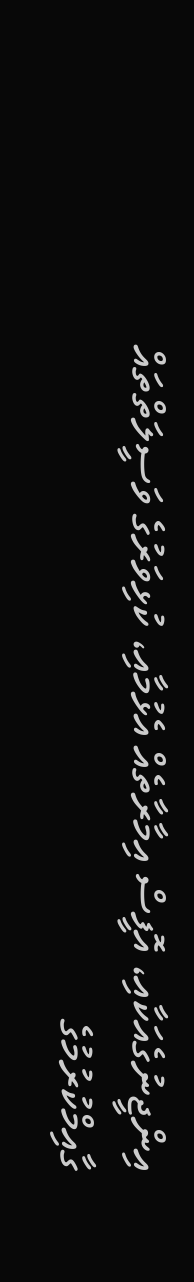އިންޖީނުގެއަކާއި، އޮފީސް އިމާރާތެއް އެޅުމާއި، ކުޅިވަރުގެ ވަސީލަތްތައް ގާއިމްކުރުމުގެ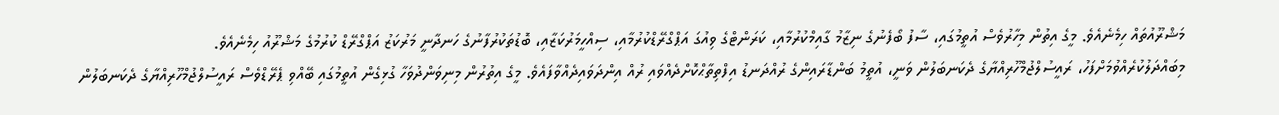މަޝްރޫއުތައް ހިމެނެއެވެ. މީގެ އިތުން މިހާރުވެސް އުތީމުގައި، ސާފު ބޯފެނުގެ ނިޒާމު ގާއިމްކުރުމާއި، ކަރަންޓްގެ ވިއުގަ އަޕްގްރޭޑްކުރުމާއި، ސިއްހީމަރުކަޒާއި، ބޮޑުތަކުރުފާނުގެ ހަނދާނީ މަރުކަޒު އަޕްގްރޭޑް ކުރުމުގެ މަޝްރޫއު ހިމެނެއެވެ.
މިބައްދަލުކުރެއްވުމަށްފަހު، ރައީސުލްޖުމްހޫރިއްޔާގެ ދެކަނބަލުން ވަނީ، އުތީމު ބަންޑާރައިންގެ ރުއްދަނޑު އިފްތިތާޙްކޮށްދެއްވައި ރުއް އިންދަވައިދެއްވާފައެވެ. މީގެ އިތުރުން މިނިވަންދުވަހާ ގުޅިގެން އުތީމުގައި ބޭއްވި ޕެރޭޑްވެސް ރައީސުލްޖުމްހޫރިއްޔާގެ ދެކަނބަލުން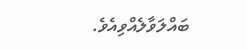ބައްލަވާލެއްވިއެވެ.